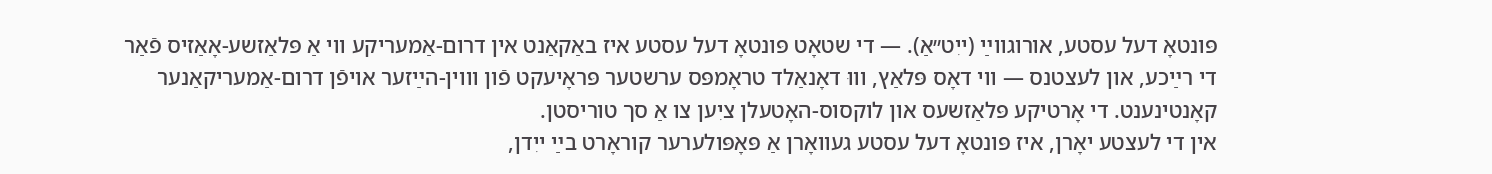פּונטאָ דעל עסטע, אורוגווײַ (ייִט״אַ). — די שטאָט פּונטאָ דעל עסטע איז באַקאַנט אין דרום-אַמעריקע ווי אַ פּלאַזשע-אָאַזיס פֿאַר די רײַכע, און לעצטנס — ווי דאָס פּלאַץ, וווּ דאָנאַלד טראָמפּס ערשטער פּראָיעקט פֿון וווין-הײַזער אויפֿן דרום-אַמעריקאַנער קאָנטינענט. די אָרטיקע פּלאַזשעס און לוקסוס-האָטעלן ציִען צו אַ סך טוריסטן.
אין די לעצטע יאָרן, איז פּונטאָ דעל עסטע געוואָרן אַ פּאָפּולערער קוראָרט בײַ ייִדן,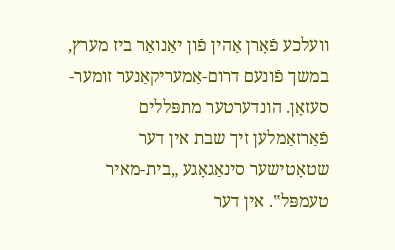וועלכע פֿאָרן אַהין פֿון יאַנואַר ביז מערץ, במשך פֿונעם דרום-אַמעריקאַנער זומער-סעזאָן. הונדערטער מתפּללים פֿאַרזאַמלען זיך שבת אין דער שטאָטישער סינאַגאָגע „בית-מאיר טעמפּל‟. אין דער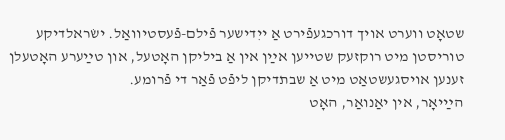שטאָט ווערט אויך דורכגעפֿירט אַ ייִדישער פֿילם-פֿעסטיוואַל. ישׂראלדיקע טוריסטן מיט רוקזעק שטייען אײַן אין אַ ביליקן האָטעל, און טײַערע האָטעלן זענען אויסגעשטאַט מיט אַ שבתדיקן ליפֿט פֿאַר די פֿרומע.
הײַיאָר, אין יאַנואַר, האָט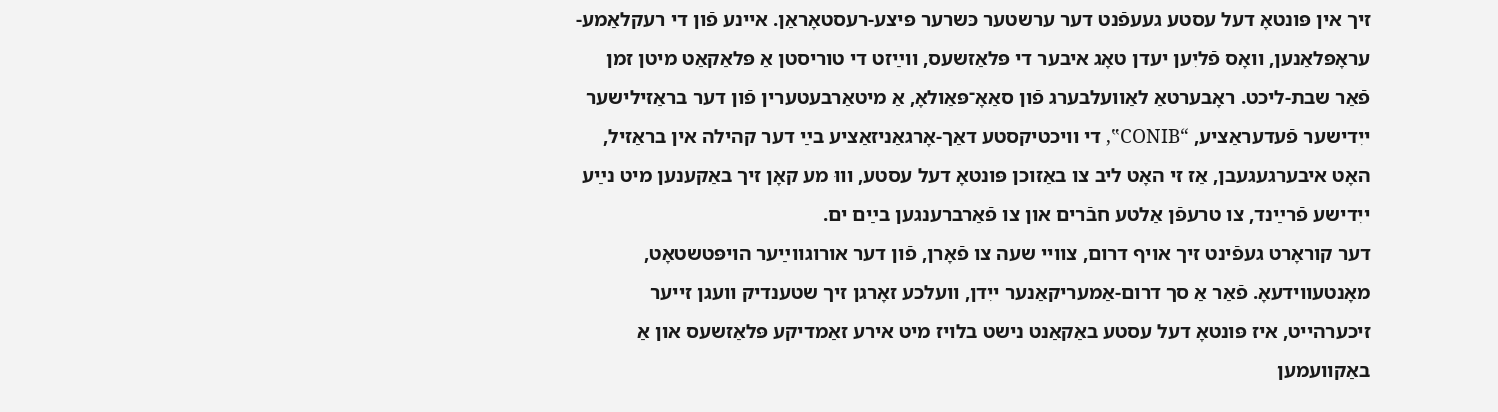זיך אין פּונטאָ דעל עסטע געעפֿנט דער ערשטער כּשרער פּיצע-רעסטאָראַן. איינע פֿון די רעקלאַמע-עראָפּלאַנען, וואָס פֿליִען יעדן טאָג איבער די פּלאַזשעס, ווײַזט די טוריסטן אַ פּלאַקאַט מיטן זמן פֿאַר שבת-ליכט. ראָבערטאַ לאַוועלבערג פֿון סאַאָ־פּאַולאָ, אַ מיטאַרבעטערין פֿון דער בראַזילישער ייִדישער פֿעדעראַציע, “CONIB‟, די וויכטיקסטע דאַך-אָרגאַניזאַציע בײַ דער קהילה אין בראַזיל, האָט איבערגעגעבן, אַז זי האָט ליב צו באַזוכן פּונטאָ דעל עסטע, וווּ מע קאָן זיך באַקענען מיט נײַע ייִדישע פֿרײַנד, צו טרעפֿן אַלטע חבֿרים און צו פֿאַרברענגען בײַם ים.
דער קוראָרט געפֿינט זיך אויף דרום, צוויי שעה צו פֿאָרן, פֿון דער אורוגווײַער הויפּטשטאָט, מאָנטעווידעאָ. פֿאַר אַ סך דרום-אַמעריקאַנער ייִדן, וועלכע זאָרגן זיך שטענדיק וועגן זייער זיכערהייט, איז פּונטאָ דעל עסטע באַקאַנט נישט בלויז מיט אירע זאַמדיקע פּלאַזשעס און אַ באַקוועמען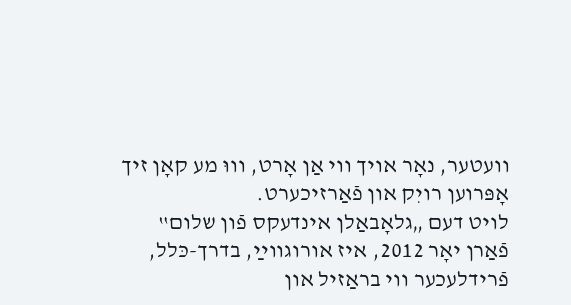וועטער, נאָר אויך ווי אַן אָרט, וווּ מע קאָן זיך אָפּרוען רויִק און פֿאַרזיכערט.
לויט דעם „גלאָבאַלן אינדעקס פֿון שלום‟ פֿאַרן יאָר 2012, איז אורוגווײַ, בדרך-כּלל, פֿרידלעכער ווי בראַזיל און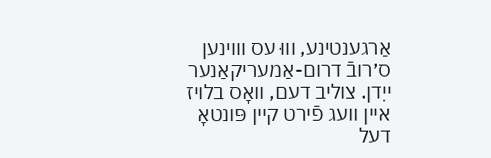אַרגענטינע, וווּ עס וווינען ס׳רובֿ דרום-אַמעריקאַנער ייִדן. צוליב דעם, וואָס בלויז איין וועג פֿירט קיין פּונטאָ דעל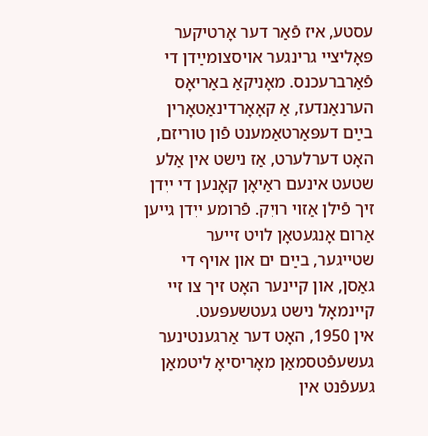עסטע, איז פֿאַר דער אָרטיקער פּאָליציי גרינגער אויסצומײַדן די פֿאַרברעכנס. מאָניקאַ באַריאָס הערנאַנדעז, אַ קאָאָרדינאַטאָרין בײַם דעפּאַרטאַמענט פֿון טוריזם, האָט דערלערט, אַז נישט אין אַלע שטעט אינעם ראַיאָן קאָנען די ייִדן זיך פֿילן אַזוי רויִק. פֿרומע ייִדן גייען אַרום אָנגעטאָן לויט זייער שטייגער, בײַם ים און אויף די גאַסן, און קיינער האָט זיך צו זיי קיינמאָל נישט געטשעפּעט.
אין 1950, האָט דער אַרגענטינער געשעפֿטסמאַן מאָריסיאָ ליטמאַן געעפֿנט אין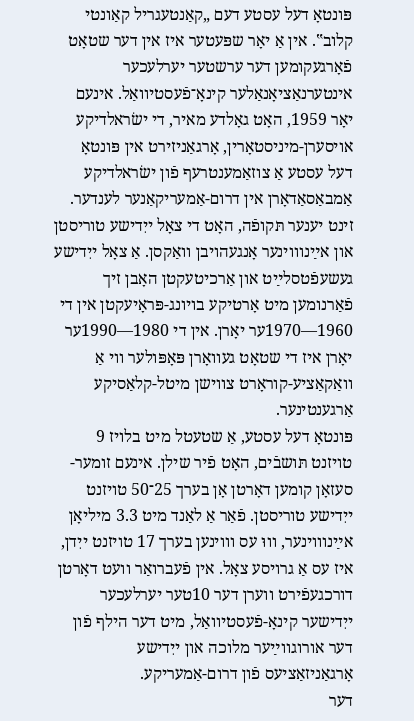פּונטאָ דעל עסטע דעם „קאַנטעגריל קאַונטי קלוב‟. אין אַ יאָר שפּעטער איז אין דער שטאָט פֿאָרגעקומען דער ערשטער יערלעכער אינטערנאַציאָנאַלער קינאָ־פֿעסטיוואַל. אינעם יאָר 1959, האָט גאָלדע מאיר, די ישׂראלדיקע אויסערן-מיניסטאָרין, אָרגאַניזירט אין פּונטאָ דעל עסטע אַ צוזאַמענטרעף פֿון ישׂראלדיקע אַמבאַסאַדאָרן אין דרום-אַמעריקאַנער לענדער. זינט יענער תּקופֿה, האָט די צאָל ייִדישע טוריסטן און אײַנוווינער אָנגעהויבן וואַקסן. אַ צאָל ייִדישע געשעפֿטסלײַט און אַרכיטעקטן האָבן זיך פֿאַרנומען מיט אָרטיקע בויונג-פּראָיעקטן אין די 1960—1970ער יאָרן. אין די 1980—1990ער יאָרן איז די שטאָט געוואָרן פּאָפּולער ווי אַ וואַקאַציע-קוראָרט צווישן מיטל-קלאַסיקע אַרגענטינער.
פּונטאָ דעל עסטע, אַ שטעטל מיט בלויז 9 טויזנט תּושבֿים, האָט פֿיר שילן. אינעם זומער-סעזאָן קומען דאָרטן אָן בערך 25־50 טויזנט ייִדישע טוריסטן. פֿאַר אַ לאַנד מיט 3.3 מיליאָן אײַנוווינער, וווּ עס וווינען בערך 17 טויזנט ייִדן, איז עס אַ גרויסע צאָל. אין פֿעברואַר וועט דאָרטן דורכגעפֿירט ווערן דער 10טער יערלעכער ייִדישער קינאָ-פֿעסטיוואַל, מיט דער הילף פֿון דער אורוגווײַער מלוכה און ייִדישע אָרגאַניזאַציעס פֿון דרום-אַמעריקע.
דער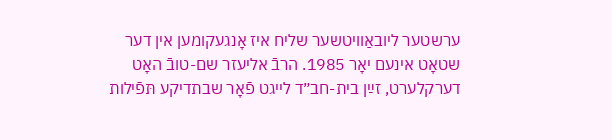ערשטער ליובאַוויטשער שליח איז אָנגעקומען אין דער שטאָט אינעם יאָר 1985. הרבֿ אליעזר שם-טובֿ האָט דערקלערט, זײַן בית-חב״ד לייגט פֿאָר שבתדיקע תּפֿילות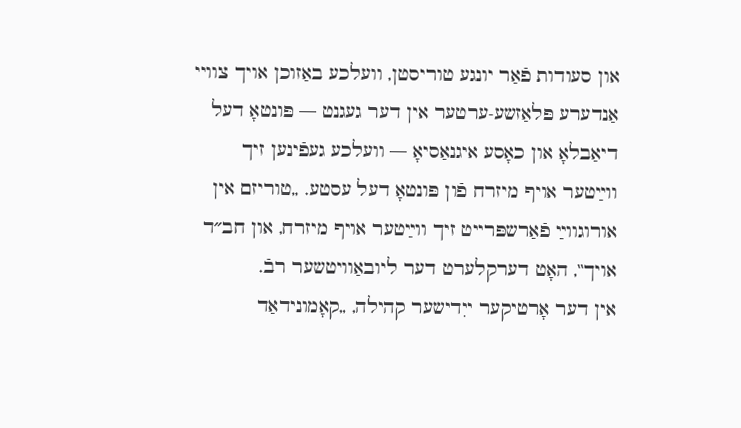און סעודות פֿאַר יונגע טוריסטן, וועלכע באַזוכן אויך צוויי אַנדערע פּלאַזשע-ערטער אין דער געגנט — פּונטאָ דעל דיאַבלאָ און כאָסע איגנאַסיאָ — וועלכע געפֿינען זיך ווײַטער אויף מיזרח פֿון פּונטאָ דעל עסטע. „טוריזם אין אורוגווײַ פֿאַרשפּרייט זיך ווײַטער אויף מיזרח, און חב״ד אויך‟, האָט דערקלערט דער ליובאַוויטשער רבֿ.
אין דער אָרטיקער ייִדישער קהילה, „קאָמונידאַד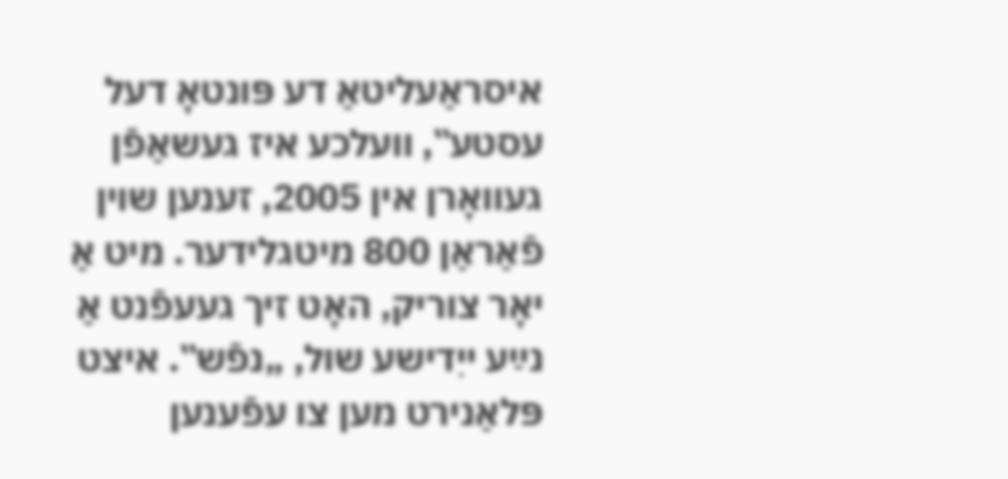איסראַעליטאַ דע פּונטאָ דעל עסטע‟, וועלכע איז געשאַפֿן געוואָרן אין 2005, זענען שוין פֿאַראַן 800 מיטגלידער. מיט אַ יאָר צוריק, האָט זיך געעפֿנט אַ נײַע ייִדישע שול, „נפֿש‟. איצט פּלאַנירט מען צו עפֿענען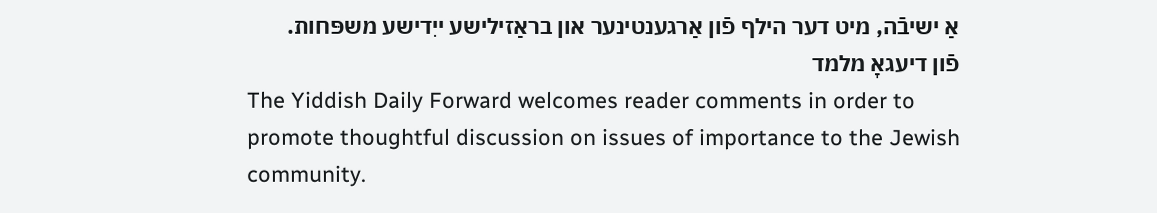אַ ישיבֿה, מיט דער הילף פֿון אַרגענטינער און בראַזילישע ייִדישע משפּחות.
פֿון דיעגאָ מלמד
The Yiddish Daily Forward welcomes reader comments in order to promote thoughtful discussion on issues of importance to the Jewish community.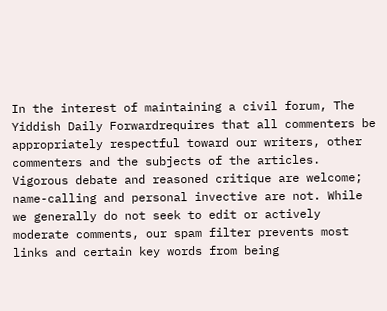In the interest of maintaining a civil forum, The Yiddish Daily Forwardrequires that all commenters be appropriately respectful toward our writers, other commenters and the subjects of the articles. Vigorous debate and reasoned critique are welcome; name-calling and personal invective are not. While we generally do not seek to edit or actively moderate comments, our spam filter prevents most links and certain key words from being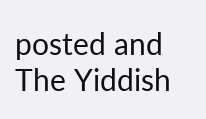posted and The Yiddish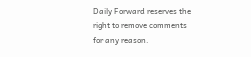Daily Forward reserves the right to remove comments for any reason.